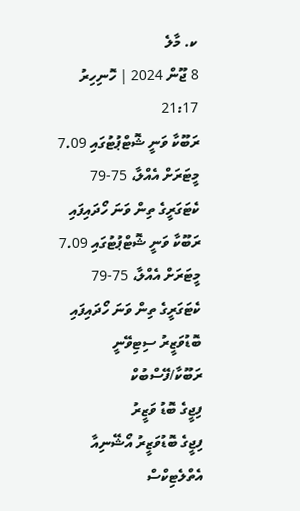ކ. މާލެ
8 ޖޫން 2024 | ހޮނިހިރު 21:17
ރަބޫކާ ވަނީ ޝޮޓްޕުޓުގައި 7.09 މީޓަރަށް އެއްލާ، 75-79 ކެޓަގަރީގެ ތިން ވަނަ ހޯދައިފައި
ރަބޫކާ ވަނީ ޝޮޓްޕުޓުގައި 7.09 މީޓަރަށް އެއްލާ، 75-79 ކެޓަގަރީގެ ތިން ވަނަ ހޯދައިފައި
ބޮޑުވަޒީރު ސިޓިވޭނީ ރަބޫކާ/ފޭސްބުކް
ފިޖީގެ ބޮޑު ވަޒީރު
ފިޖީގެ ބޮޑުވަޒީރު އޯޝޭނިއާ އެތްލެޓިކްސް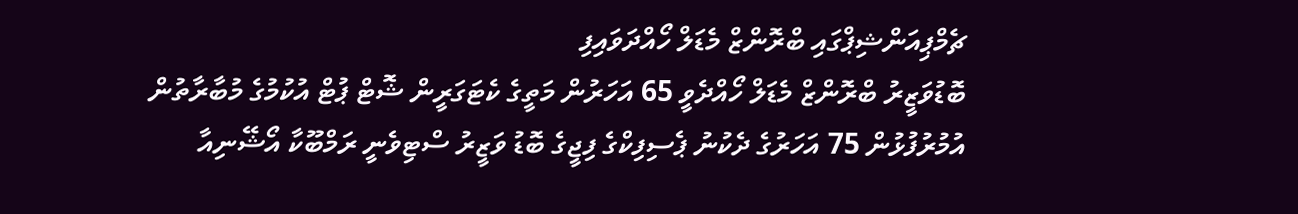ޗެމްޕިއަންޝިޕްގައި ބްރޮންޒް މެޑަލް ހޯއްދަވައިފި
ބޮޑުވަޒީރު ބްރޮންޒް މެޑަލް ހޯއްދެވީ 65 އަހަރުން މަތީގެ ކެޓަގަރީން ޝޮޓް ޕުޓް އުކުމުގެ މުބާރާތުން
އުމުރުފުޅުން 75 އަހަރުގެ ދެކުނު ޕެސިފިކްގެ ފިޖީގެ ބޮޑު ވަޒީރު ސްޓިވެނީ ރަމްބޫކާ އޯޝޭނިއާ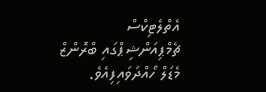އެތްލެޓިކްސް ޗެމްޕިއަންޝިޕްގައި ބްރޮންޒް މެޑަލް ހޯއްދަވައިފިއެވެ.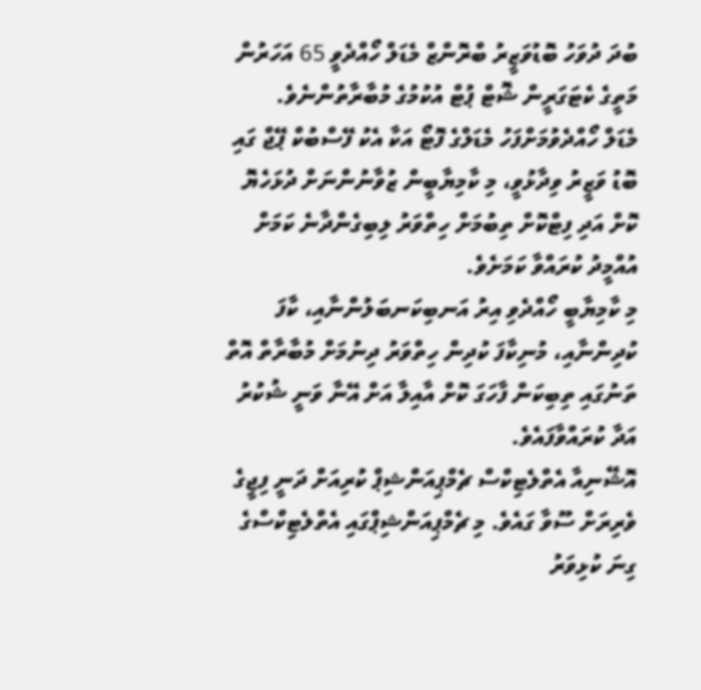ބުދަ ދުވަހު ބޮޑުވަޒީރު ބްރޮންޒް މެޑަލް ހޯއްދެވީ 65 އަހަރުން މަތީގެ ކެޓަގަރީން ޝޮޓް ޕުޓް އުކުމުގެ މުބާރާތުންނެވެ.
މެޑަލް ހޯއްދެވުމަށްފަހު މެޑަލްގެ ފޮޓޯ އަކާ އެކު ފޭސްބުކް ޕޭޖް ގައި ބޮޑު ވަޒީރު ވިދާޅުވީ، މި ކާމިޔާބީން ޒުވާނުންނަށް ދުޅަހެޔޮ ކޮށް އަދި ފިޓްކޮށް ތިބުމަށް ހިތްވަރު ލިބިގެންދާނެ ކަމަށް އުއްމީދު ކުރައްވާ ކަމަށެވެ.
މި ކާމިޔާބީ ހޯއްދެވި އިރު އަނބިކަނބަލުންނާއި، ކާފަ ކުދިންނާއި، މުނިކާފަ ކުދިން ހިތްވަރު ދިނުމަށް މުބާރާތް އޮތް ތަނުގައި ތިބިކަން ފާހަގަ ކޮށް އާއިލާ އަށް އޭނާ ވަނީ ޝުކުރު އަދާ ކުރައްވާފައެވެ.
އޮޝޭނިއާ އެތްލެޓިކްސް ޗެމްޕިއަންޝިޕް ކުރިއަށް ދަނީ ފިޖީގެ ވެރިރަށް ސޫވާ ގައެވެ. މި ޗެމްޕިއަންޝިޕްގައި އެތްލެޓިކްސްގެ ގިނަ ކުޅިވަރު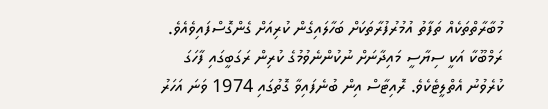މުބާރާތްތަކެއް ތަފާތު އުމުރުފުރާތަކަށް ބަހާލައިގެން ކުރިއަށް ގެންގޮސްފައިވެއެވެ.
ރަމްބޫކާ އަކީ ސިޔާސީ މައިދާނަށް ނުކުންނެވުމުގެ ކުރިން ރަގަބީގައި ފާހަގަ ކުރެވުނު އެތްލީޓެކެވެ. ރޮއިޓާސް އިން ބުނެފައިވާ ގޮތުގައި 1974 ވަނަ އަހަރު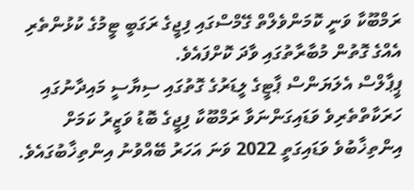ރަމްބޫކާ ވަނީ ކޮމަންވެލްތް ގޭމްސްގައި ފިޖީގެ ރަގަބީ ޓީމުގެ ކުޅުންތެރި އެއްގެ ގޮތުން މުބާރާތުގައި ވާދަ ކޮށްފައެވެ.
ޕީޕާލްސް އެލަޔަންސް ޕާޓީގެ ލީޑަރުގެ ގޮތުގައި ސިޔާސީ މައިދާނުގައި ހަރަކާތްތެރިވެ ވަޑައިގަންނަވާ ރަމްބޫކާ ފިޖީގެ ބޮޑު ވަޒީރު ކަމަށް އިންތިޚާބުވެ ވަޑައިގަތީ 2022 ވަނަ އަހަރު ބޭއްވުނު އިންތިޚާބުގައެވެ.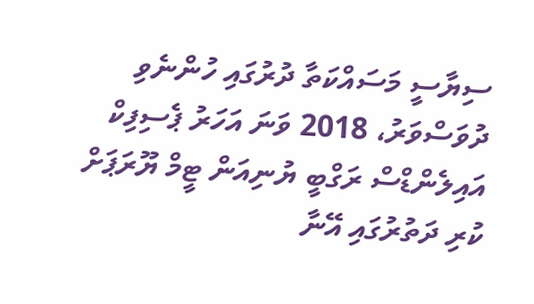ސިޔާސީ މަސައްކަތާ ދުރުގައި ހުންނެވި ދުވަސްވަރު، 2018 ވަނަ އަހަރު ޕެސިފިކް އައިލެންޑްސް ރަގްބީ ޔުނިއަން ޓީމް ޔޫރަޕަށް ކުރި ދަތުރުގައި އޭނާ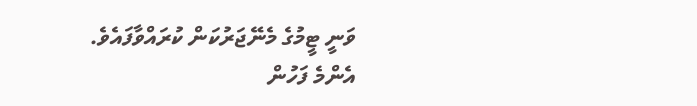ވަނީ ޓީމުގެ މެނޭޖަރުކަން ކުރައްވާފައެވެ.
އެންމެ ފަހުން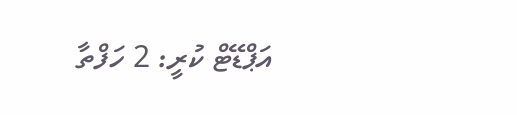އަޕްޑޭޓް ކުރީ: 2 ހަފްތާ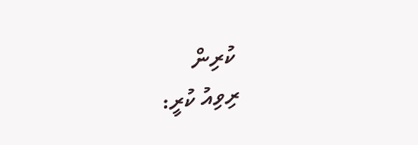ކުރިން
ރިވިއު ކުރީ: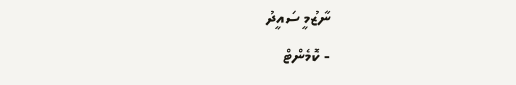ނާޒުމީ ސައީދު
- ކޮމެންޓް